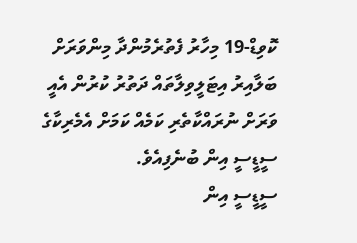ކޮވިޑް-19 މިހާރު ފެތުރެމުންދާ މިންވަރަށް ބަލާއިރު އިޓަލީވިލާތައް ދަތުރު ކުރުން އެއީ ވަރަށް ނުރައްކާތެރި ކަމެއް ކަމަށް އެމެރިކާގެ ސީޑީސީ އިން ބުނެފިއެވެ.
ސީޑީސީ އިން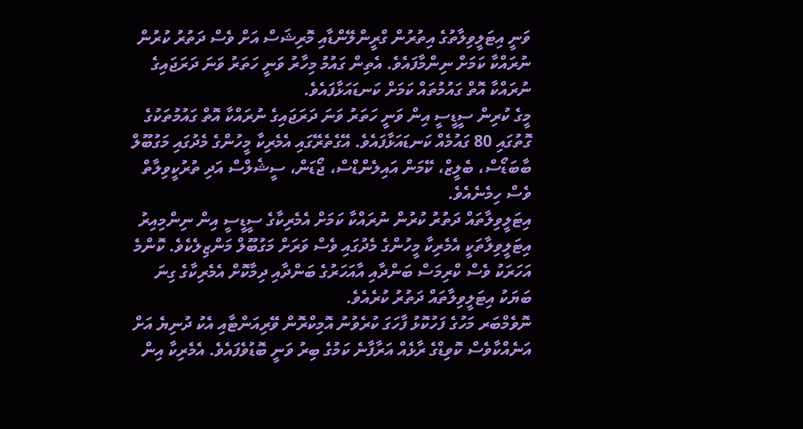ވަނީ އިޓަލީވިލާތުގެ އިތުރުން ގްރީންލޭންޑާއި މޮރިޝަސް އަށް ވެސް ދަތުރު ކުރުން ނުރައްކާ ކަމަށް ނިންމާފައެވެ. އެތިން ގައުމު މިހާރު ވަނީ ހަތަރު ވަނަ ދަރަޖައިގެ ނުރައްކާ އޮތް ގައުމުތައް ކަމަށް ކަނޑައަޅާފައެވެ.
މީގެ ކުރިން ސީޑީސީ އިން ވަނީ ހަތަރު ވަނަ ދަރަޖައިގެ ނުރައްކާ އޮތް ގައުމުތަކުގެ ގޮތުގައި 80 ގައުމެއް ކަނޑައަޅާފައެވެ. އޭގެތެރޭގައި އެމެރިކާ މީހުންގެ މެދުގައި މަގުބޫލް ބާބަޑޯސް، ބެލީޒް، ކޭމަން އައިލެންޑްސް، ޖޯޑަން، ސީޝެލްސް އަދި ތުރުކީވިލާތް ވެސް ހިމެނެއެވެ.
އިޓަލީވިލާތައް ދަތުރު ކުރުން ނުރައްކާ ކަމަށް އެމެރިކާގެ ސީޑީސީ އިން ނިންމިއިރު އިޓަލީވިލާތަކީ އެމެރިކާ މީހުންގެ މެދުގައި ވެސް ވަރަށް މަގުބޫލް މަންޒިލެކެވެ. ކޮންމެ އަހަރަކު ވެސް ކްރިމަސް ބަންދާއި އާއަހަރުގެ ބަންދާއި ދިމާކޮށް އެމެރިކާގެ ގިނަ ބަޔަކު އިޓަލީވިލާތައް ދަތުރު ކުރެއެވެ.
ނޮވެމްބަރ މަހުގެ ފަހުކޮޅު ފާހަގަ ކުރެވުނު އޮމިކްރޮން ވޭރިއަންޓާއި އެކު ދުނިޔެ އަށް އަނެއްކާވެސް ކޮވިޑްގެ ރާޅެއް އަރާފާނެ ކަމުގެ ބިރު ވަނީ ބޮޑުވެފައެވެ. އެމެރިކާ އިން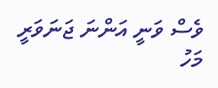ވެސް ވަނީ އަންނަ ޖަނަވަރީ މަހު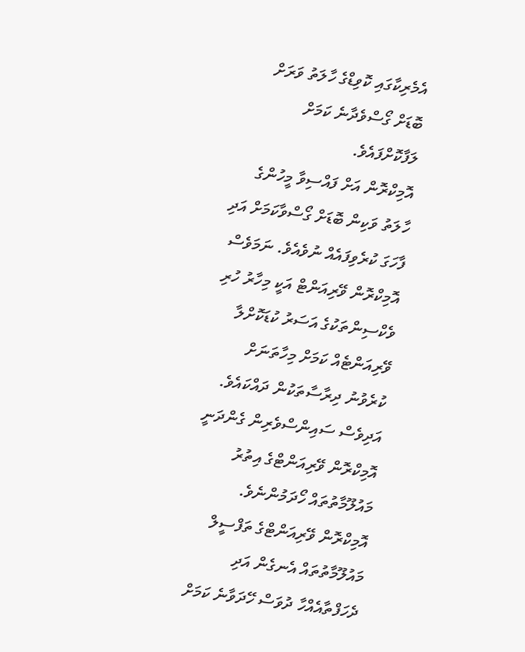އެމެރިކާގައި ކޮވިޑްގެ ހާލަތު ވަރަށް ބޮޑަށް ގޯސްވެދާނެ ކަމަށް ލަފާކޮށްފައެވެ.
އޮމިކްރޮން އަށް ފައްސިވާ މީހުންގެ ހާލަތު ވަކިން ބޮޑަށް ގޯސްވާކަމަށް އަދި ފާހަގަ ކުރެވިފައެއް ނުވެއެވެ. ނަމަވެސް އޮމިކްރޮން ވޭރިއަންޓް އަކީ މިހާރު ހުރި ވެކްސިންތަކުގެ އަސަރު ކުޑަކޮށްލާ ވޭރިއަންޓެއް ކަމަށް މިހާތަނަށް ކުރެވުނު ދިރާސާތަކުން ދައްކައެވެ.
އަދިވެސް ސައިންސްވެރިން ގެންދަނީ އޮމިކްރޮން ވޭރިއަންޓްގެ އިތުރު މައުލޫމާތުތައް ހޯދަމުންނެވެ. އޮމިކްރޮން ވޭރިއަންޓްގެ ތަފްސީލް މައުލޫމާތުތައް އެނގެން އަދި ދެހަފްތާއެއްހާ ދުވަސް ހޭދަވާނެ ކަމަށް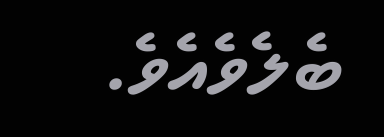ބެލެވެއެވެ.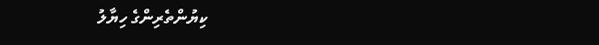ކިޔުންތެރިންގެ ހިޔާލު